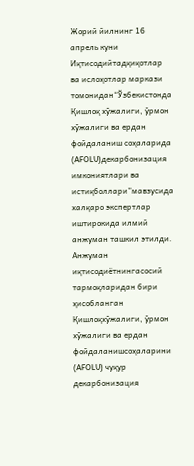Жорий йилнинг 16 апрель куни Иқтисодийтадқиқотлар ва ислоҳотлар маркази томонидан“Ўзбекистонда Қишлоқ хўжалиги, ўрмон хўжалиги ва ердан фойдаланиш соҳаларида (AFOLU)декарбонизация имкониятлари ва истиқболлари”мавзусида халқаро экспертлар иштирокида илмий анжуман ташкил этилди. Анжуман иқтисодиётнингасосий тармоқларидан бири ҳисобланган Қишлоқхўжалиги, ўрмон хўжалиги ва ердан фойдаланишсоҳаларини (AFOLU) чуқур декарбонизация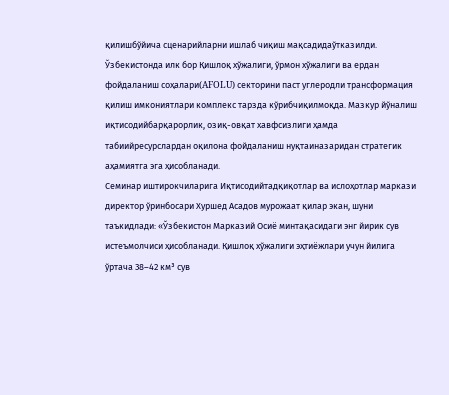қилишбўйича сценарийларни ишлаб чиқиш мақсадидаўтказилди.
Ўзбекистонда илк бор Қишлоқ хўжалиги, ўрмон хўжалиги ва ердан фойдаланиш соҳалари(AFOLU) секторини паст углеродли трансформация қилиш имкониятлари комплекс тарзда кўрибчиқилмоқда. Мазкур йўналиш иқтисодийбарқарорлик, озиқ-овқат хавфсизлиги ҳамда табиийресурслардан оқилона фойдаланиш нуқтаиназаридан стратегик аҳамиятга эга ҳисобланади.
Семинар иштирокчиларига Иқтисодийтадқиқотлар ва ислоҳотлар маркази директор ўринбосари Хуршед Асадов мурожаат қилар экан, шуни таъкидлади: «Ўзбекистон Марказий Осиё минтақасидаги энг йирик сув истеъмолчиси ҳисобланади. Қишлоқ хўжалиги эҳтиёжлари учун йилига ўртача 38–42 км³ сув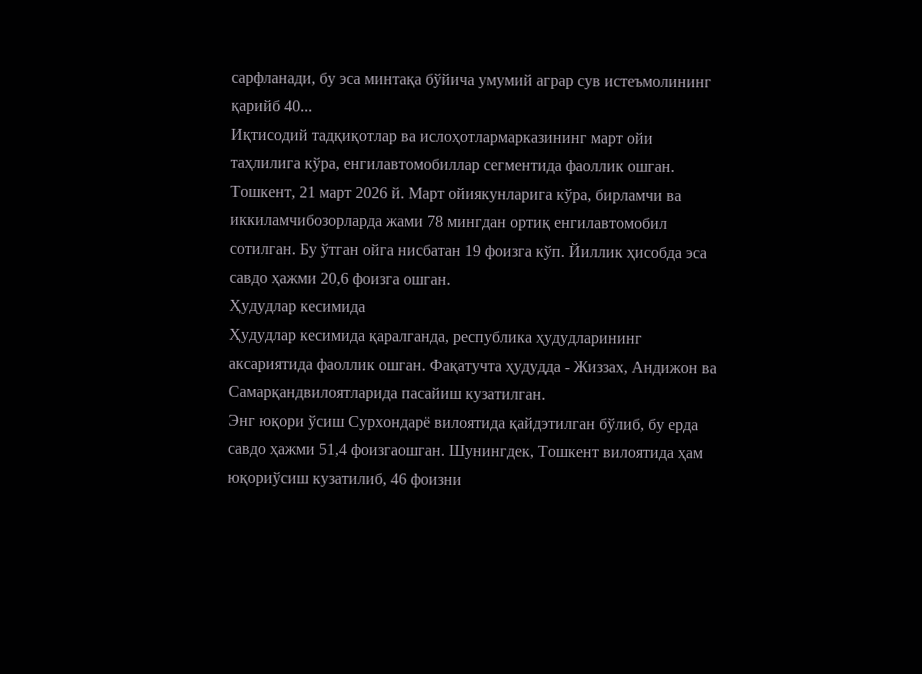сарфланади, бу эса минтақа бўйича умумий аграр сув истеъмолининг қарийб 40...
Иқтисодий тадқиқотлар ва ислоҳотлармарказининг март ойи таҳлилига кўра, енгилавтомобиллар сегментида фаоллик ошган.
Тошкент, 21 март 2026 й. Март ойиякунларига кўра, бирламчи ва иккиламчибозорларда жами 78 мингдан ортиқ енгилавтомобил сотилган. Бу ўтган ойга нисбатан 19 фоизга кўп. Йиллик ҳисобда эса савдо ҳажми 20,6 фоизга ошган.
Ҳудудлар кесимида
Ҳудудлар кесимида қаралганда, республика ҳудудларининг аксариятида фаоллик ошган. Фақатучта ҳудудда - Жиззах, Андижон ва Самарқандвилоятларида пасайиш кузатилган.
Энг юқори ўсиш Сурхондарё вилоятида қайдэтилган бўлиб, бу ерда савдо ҳажми 51,4 фоизгаошган. Шунингдек, Тошкент вилоятида ҳам юқориўсиш кузатилиб, 46 фоизни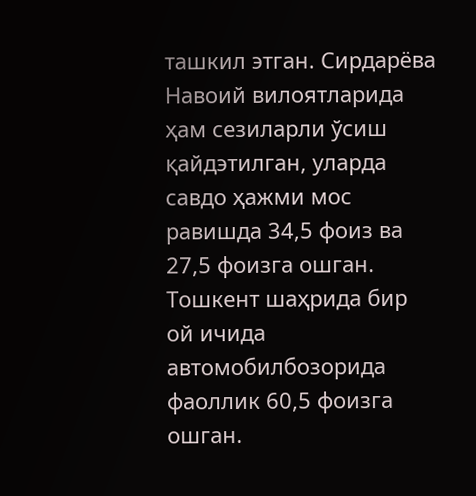ташкил этган. Сирдарёва Навоий вилоятларида ҳам сезиларли ўсиш қайдэтилган, уларда савдо ҳажми мос равишда 34,5 фоиз ва 27,5 фоизга ошган.
Тошкент шаҳрида бир ой ичида автомобилбозорида фаоллик 60,5 фоизга ошган.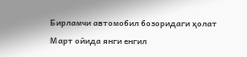Бирламчи автомобил бозоридаги ҳолат
Март ойида янги енгил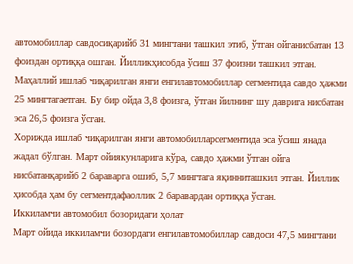автомобиллар савдосиқарийб 31 мингтани ташкил этиб, ўтган ойганисбатан 13 фоиздан ортиққа ошган. Йилликҳисобда ўсиш 37 фоизни ташкил этган.
Маҳаллий ишлаб чиқарилган янги енгилавтомобиллар сегментида савдо ҳажми 25 мингтагаетган. Бу бир ойда 3,8 фоизга, ўтган йилнинг шу даврига нисбатан эса 26,5 фоизга ўсган.
Хорижда ишлаб чиқарилган янги автомобилларсегментида эса ўсиш янада жадал бўлган. Март ойиякунларига кўра, савдо ҳажми ўтган ойга нисбатанқарийб 2 бараварга ошиб, 5,7 мингтага яқинниташкил этган. Йиллик ҳисобда ҳам бу сегментдафаоллик 2 баравардан ортиққа ўсган.
Иккиламчи автомобил бозоридаги ҳолат
Март ойида иккиламчи бозордаги енгилавтомобиллар савдоси 47,5 мингтани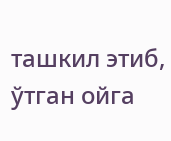ташкил этиб, ўтган ойга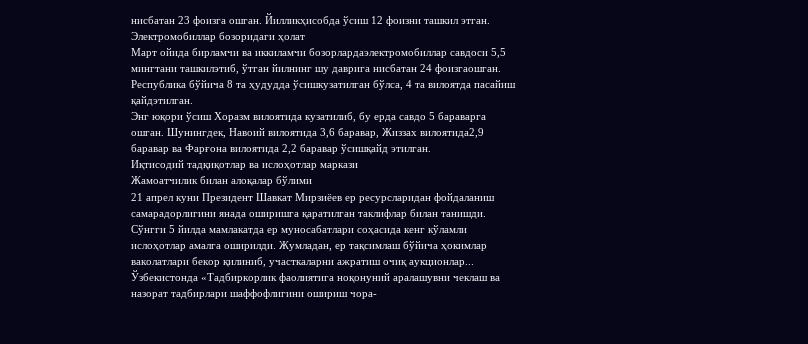нисбатан 23 фоизга ошган. Йилликҳисобда ўсиш 12 фоизни ташкил этган.
Электромобиллар бозоридаги ҳолат
Март ойида бирламчи ва иккиламчи бозорлардаэлектромобиллар савдоси 5,5 мингтани ташкилэтиб, ўтган йилнинг шу даврига нисбатан 24 фоизгаошган. Республика бўйича 8 та ҳудудда ўсишкузатилган бўлса, 4 та вилоятда пасайиш қайдэтилган.
Энг юқори ўсиш Хоразм вилоятида кузатилиб, бу ерда савдо 5 бараварга ошган. Шунингдек, Навоий вилоятида 3,6 баравар, Жиззах вилоятида2,9 баравар ва Фарғона вилоятида 2,2 баравар ўсишқайд этилган.
Иқтисодий тадқиқотлар ва ислоҳотлар маркази
Жамоатчилик билан алоқалар бўлими
21 апрел куни Президент Шавкат Мирзиёев ер ресурсларидан фойдаланиш самарадорлигини янада оширишга қаратилган таклифлар билан танишди.
Сўнгги 5 йилда мамлакатда ер муносабатлари соҳасида кенг кўламли ислоҳотлар амалга оширилди. Жумладан, ер тақсимлаш бўйича ҳокимлар ваколатлари бекор қилиниб, участкаларни ажратиш очиқ аукционлар...
Ўзбекистонда «Тадбиркорлик фаолиятига ноқонуний аралашувни чеклаш ва назорат тадбирлари шаффофлигини ошириш чора-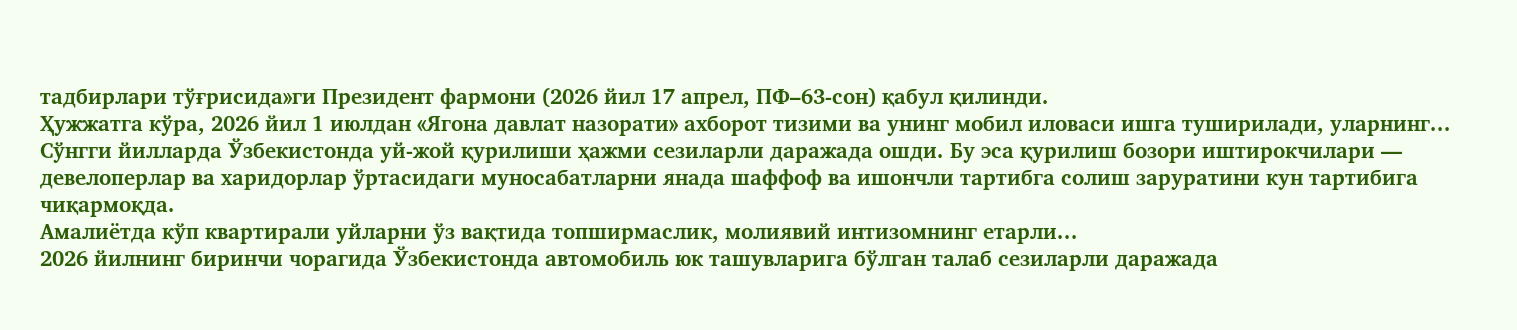тадбирлари тўғрисида»ги Президент фармони (2026 йил 17 апрел, ПФ–63-сон) қабул қилинди.
Ҳужжатга кўра, 2026 йил 1 июлдан «Ягона давлат назорати» ахборот тизими ва унинг мобил иловаси ишга туширилади, уларнинг...
Сўнгги йилларда Ўзбекистонда уй-жой қурилиши ҳажми сезиларли даражада ошди. Бу эса қурилиш бозори иштирокчилари — девелоперлар ва харидорлар ўртасидаги муносабатларни янада шаффоф ва ишончли тартибга солиш заруратини кун тартибига чиқармоқда.
Амалиётда кўп квартирали уйларни ўз вақтида топширмаслик, молиявий интизомнинг етарли...
2026 йилнинг биринчи чорагида Ўзбекистонда автомобиль юк ташувларига бўлган талаб сезиларли даражада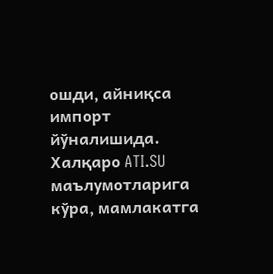ошди, айниқса импорт йўналишида. Халқаро ATI.SU маълумотларига кўра, мамлакатга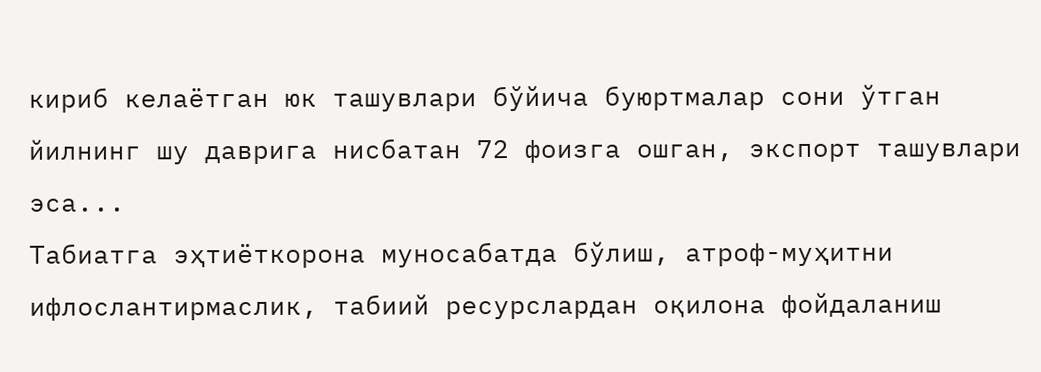кириб келаётган юк ташувлари бўйича буюртмалар сони ўтган йилнинг шу даврига нисбатан 72 фоизга ошган, экспорт ташувлари эса...
Табиатга эҳтиёткорона муносабатда бўлиш, атроф-муҳитни ифлослантирмаслик, табиий ресурслардан оқилона фойдаланиш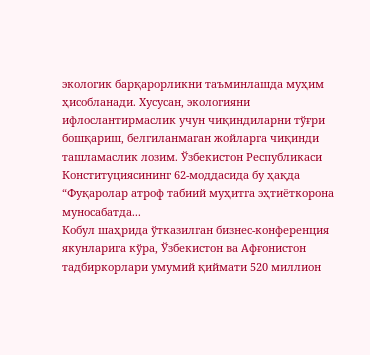экологик барқарорликни таъминлашда муҳим ҳисобланади. Хусусан, экологияни ифлослантирмаслик учун чиқиндиларни тўғри бошқариш, белгиланмаган жойларга чиқинди ташламаслик лозим. Ўзбекистон Республикаси Конституциясининг 62-моддасида бу ҳақда “Фуқаролар атроф табиий муҳитга эҳтиёткорона муносабатда...
Кобул шаҳрида ўтказилган бизнес-конференция якунларига кўра, Ўзбекистон ва Афғонистон тадбиркорлари умумий қиймати 520 миллион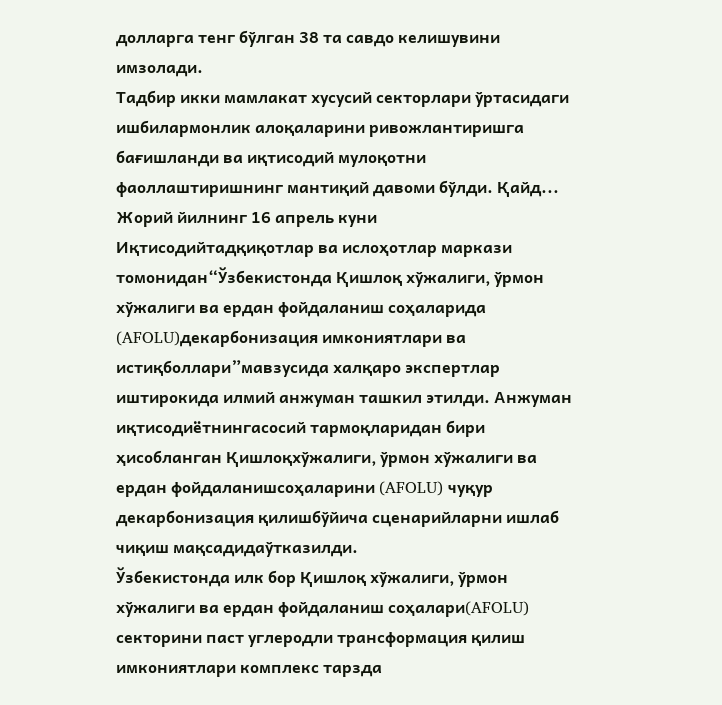долларга тенг бўлган 38 та савдо келишувини имзолади.
Тадбир икки мамлакат хусусий секторлари ўртасидаги ишбилармонлик алоқаларини ривожлантиришга бағишланди ва иқтисодий мулоқотни фаоллаштиришнинг мантиқий давоми бўлди. Қайд...
Жорий йилнинг 16 апрель куни Иқтисодийтадқиқотлар ва ислоҳотлар маркази томонидан“Ўзбекистонда Қишлоқ хўжалиги, ўрмон хўжалиги ва ердан фойдаланиш соҳаларида (AFOLU)декарбонизация имкониятлари ва истиқболлари”мавзусида халқаро экспертлар иштирокида илмий анжуман ташкил этилди. Анжуман иқтисодиётнингасосий тармоқларидан бири ҳисобланган Қишлоқхўжалиги, ўрмон хўжалиги ва ердан фойдаланишсоҳаларини (AFOLU) чуқур декарбонизация қилишбўйича сценарийларни ишлаб чиқиш мақсадидаўтказилди.
Ўзбекистонда илк бор Қишлоқ хўжалиги, ўрмон хўжалиги ва ердан фойдаланиш соҳалари(AFOLU) секторини паст углеродли трансформация қилиш имкониятлари комплекс тарзда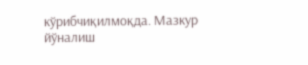кўрибчиқилмоқда. Мазкур йўналиш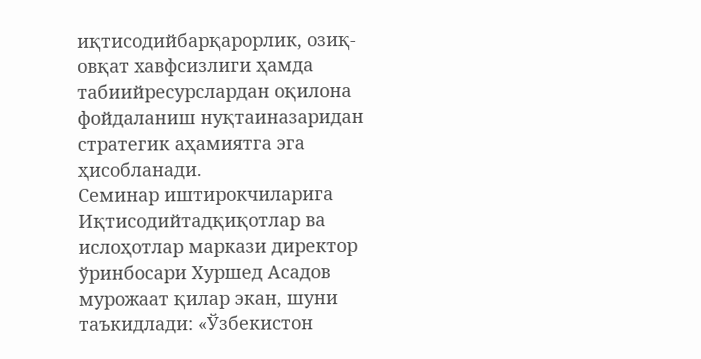иқтисодийбарқарорлик, озиқ-овқат хавфсизлиги ҳамда табиийресурслардан оқилона фойдаланиш нуқтаиназаридан стратегик аҳамиятга эга ҳисобланади.
Семинар иштирокчиларига Иқтисодийтадқиқотлар ва ислоҳотлар маркази директор ўринбосари Хуршед Асадов мурожаат қилар экан, шуни таъкидлади: «Ўзбекистон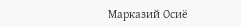Марказий Осиё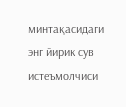минтақасидаги энг йирик сув истеъмолчиси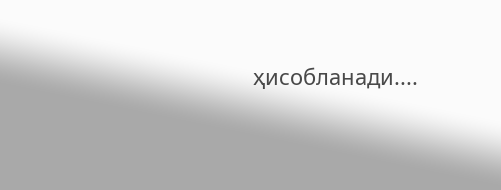ҳисобланади....